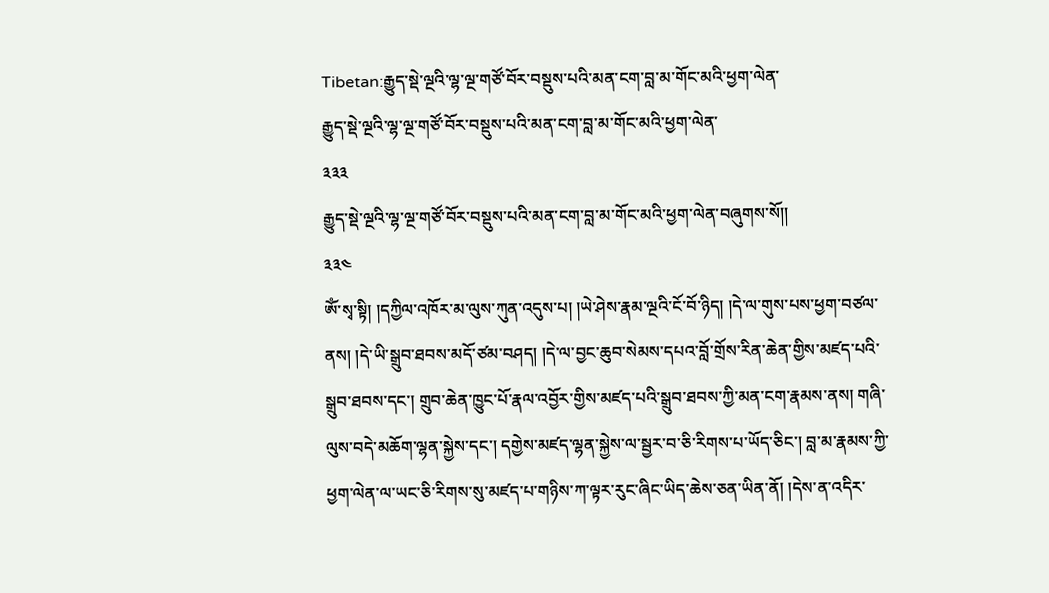Tibetan:རྒྱུད་སྡེ་ལྔའི་ལྷ་ལྔ་གཙོ་བོར་བསྡུས་པའི་མན་ངག་བླ་མ་གོང་མའི་ཕྱག་ལེན་
རྒྱུད་སྡེ་ལྔའི་ལྷ་ལྔ་གཙོ་བོར་བསྡུས་པའི་མན་ངག་བླ་མ་གོང་མའི་ཕྱག་ལེན་
༣༣༣
རྒྱུད་སྡེ་ལྔའི་ལྷ་ལྔ་གཙོ་བོར་བསྡུས་པའི་མན་ངག་བླ་མ་གོང་མའི་ཕྱག་ལེན་བཞུགས་སོ།།
༣༣༤
ༀ་སྭ་སྟི། །དཀྱིལ་འཁོར་མ་ལུས་ཀུན་འདུས་པ། །ཡེ་ཤེས་རྣམ་ལྔའི་ངོ་བོ་ཉིད། །དེ་ལ་གུས་པས་ཕྱག་བཙལ་ནས། །དེ་ཡི་སྒྲུབ་ཐབས་མདོ་ཙམ་བཤད། །དེ་ལ་བྱང་ཆུབ་སེམས་དཔའ་བློ་གྲོས་རིན་ཆེན་གྱིས་མཛད་པའི་སྒྲུབ་ཐབས་དང་། གྲུབ་ཆེན་ཁྱུང་པོ་རྣལ་འབྱོར་གྱིས་མཛད་པའི་སྒྲུབ་ཐབས་ཀྱི་མན་ངག་རྣམས་ནས། གཞི་ལུས་བདེ་མཆོག་ལྷན་སྐྱེས་དང་། དགྱེས་མཛད་ལྷན་སྐྱེས་ལ་སྦྱར་བ་ཅི་རིགས་པ་ཡོད་ཅིང་། བླ་མ་རྣམས་ཀྱི་ཕྱག་ལེན་ལ་ཡང་ཅི་རིགས་སུ་མཛད་པ་གཉིས་ཀ་ལྟར་རུང་ཞིང་ཡིད་ཆེས་ཅན་ཡིན་ནོ། །དེས་ན་འདིར་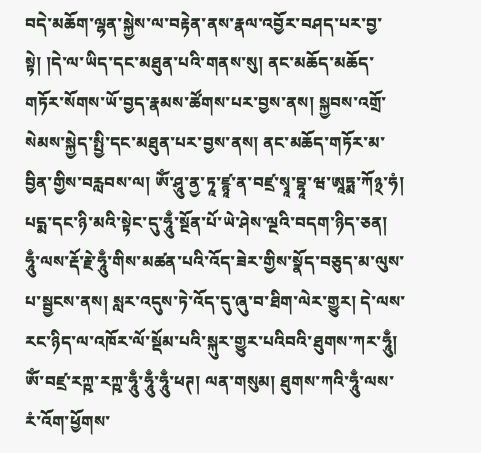བདེ་མཆོག་ལྷན་སྐྱེས་ལ་བརྟེན་ནས་རྣལ་འབྱོར་བཤད་པར་བྱ་སྟེ། །དེ་ལ་ཡིད་དང་མཐུན་པའི་གནས་སུ། ནང་མཆོད་མཆོད་གཏོར་སོགས་ཡོ་བྱད་རྣམས་ཚོགས་པར་བྱས་ནས། སྐྱབས་འགྲོ་སེམས་སྐྱེད་སྤྱི་དང་མཐུན་པར་བྱས་ནས། ནང་མཆོད་གཏོར་མ་བྱིན་གྱིས་བརླབས་ལ། ༀ་ཤཱུ་ནྱ་ཏཱ་ཛྙཱ་ན་བཛྲ་སྭཱ་བྷཱ་ཝ་ཨཱཏྨ་ཀོ྅་ཧཾ། པདྨ་དང་ཉི་མའི་སྟེང་དུ་ཧཱུྃ་སྔོན་པོ་ཡེ་ཤེས་ལྔའི་བདག་ཉིད་ཅན། ཧཱུྃ་ལས་རྡོ་རྗེ་ཧཱུྃ་གིས་མཚན་པའི་འོད་ཟེར་གྱིས་སྣོད་བཅུད་མ་ལུས་པ་སྦྱངས་ནས། སླར་འདུས་ཏེ་འོད་དུ་ཞུ་བ་ཐིག་ལེར་གྱུར། དེ་ལས་རང་ཉིད་ལ་འཁོར་ལོ་སྡོམ་པའི་སྐུར་གྱུར་པའིབའི་ཐུགས་ཀར་ཧཱུྃ། ༀ་བཛྲ་རཀྵ་རཀྵ་ཧཱུྃ་ཧཱུྃ་ཧཱུྃ་ཕཊ། ལན་གསུམ། ཐུགས་ཀའི་ཧཱུྃ་ལས་རཾ་འོག་ཕྱོགས་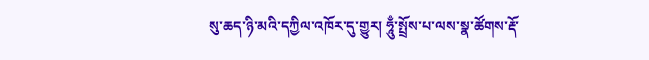སུ་ཆད་ཉི་མའི་དཀྱིལ་འཁོར་དུ་གྱུར། ཧཱུྃ་སྤྲོས་པ་ལས་སྣ་ཚོགས་རྡོ་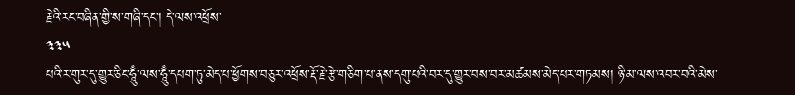རྗེའི་རང་བཞིན་གྱི་ས་གཞི་དང་། དེ་ལས་འཕྲོས་
༣༣༥
པའི་ར་གུར་དུ་གྱུར་ཅིང་ཧཱུྃ་ལས་ཧཱུྃ་དཔག་ཏུ་མེད་པ་ཕྱོགས་བཅུར་འཕྲོས་རྡོ་རྗེ་རྩེ་གཅིག་པ་ནས་དགུ་པའི་བར་དུ་གྱུར་བས་བར་མཚམས་མེད་པར་གཏམས། ཉི་མ་ལས་འབར་བའི་མེས་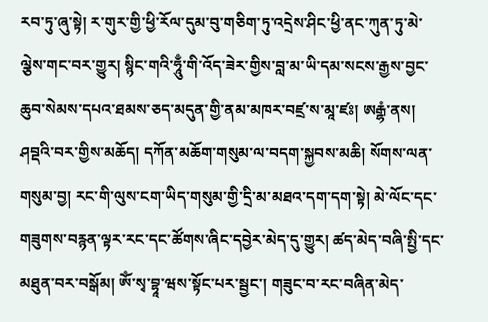རབ་ཏུ་ཞུ་སྟེ། ར་གུར་གྱི་ཕྱི་རོལ་དུམ་བུ་གཅིག་ཏུ་འདྲེས་ཤིང་ཕྱི་ནང་ཀུན་ཏུ་མེ་ལྕེས་གང་བར་གྱུར། སྙིང་གའི་ཧཱུྃ་གི་འོད་ཟེར་གྱིས་བླ་མ་ཡི་དམ་སངས་རྒྱས་བྱང་ཆུབ་སེམས་དཔའ་ཐམས་ཅད་མདུན་གྱི་ནམ་མཁར་བཛྲ་ས་མཱ་ཛཿ། ཨརྒྷཾ་ནས། ཤབྡའི་བར་གྱིས་མཆོད། དཀོན་མཆོག་གསུམ་ལ་བདག་སྐྱབས་མཆི། སོགས་ལན་གསུམ་བྱ། རང་གི་ལུས་ངག་ཡིད་གསུམ་གྱི་དྲི་མ་མཐའ་དག་དག་སྟེ། མེ་ལོང་དང་གཟུགས་བརྙན་ལྟར་རང་དང་ཚོགས་ཞིང་དབྱེར་མེད་དུ་གྱུར། ཚད་མེད་བཞི་སྤྱི་དང་མཐུན་བར་བསྒོམ། ༀ་སྭ་བྷཱ་ཝས་སྟོང་པར་སྦྱང་། གཟུང་བ་རང་བཞིན་མེད་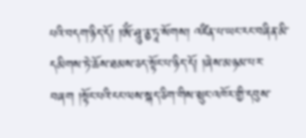པའི་བདག་ཉིད་དོ། །ༀ་ཤཱུ་ནྱ་ཏཱ་སོགས། འཛིན་པ་ཡང་རང་བཞིན་མི་དམིགས་ཏེ་ཆོས་ཐམས་ཅད་སྟོང་པ་ཉིད་དོ། །ཞེས་མཉམ་པར་བཞག །སྟོང་པའི་ངང་ལས་སྐད་ཅིག་གིས་སྲུང་འཁོར་གྱི་དབུས་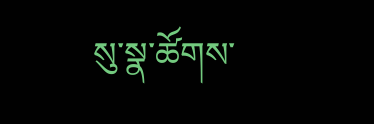སུ་སྣ་ཚོགས་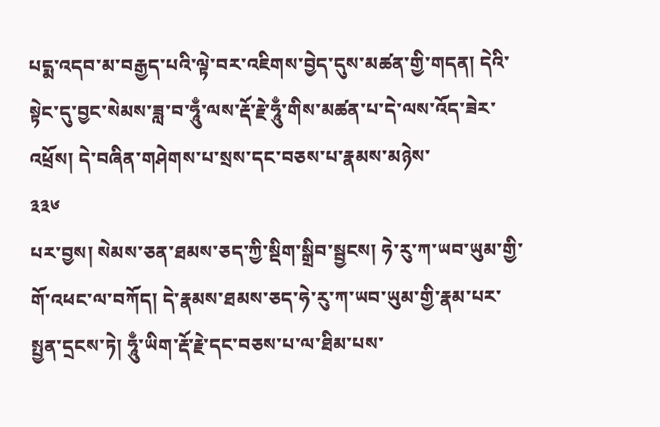པདྨ་འདབ་མ་བརྒྱད་པའི་ལྟེ་བར་འཇིགས་བྱེད་དུས་མཚན་གྱི་གདན། དེའི་སྟེང་དུ་བྱང་སེམས་ཟླ་བ་ཧཱུྃ་ལས་རྡོ་རྗེ་ཧཱུྃ་གིས་མཚན་པ་དེ་ལས་འོད་ཟེར་འཕྲོས། དེ་བཞིན་གཤེགས་པ་སྲས་དང་བཅས་པ་རྣམས་མཉེས་
༣༣༦
པར་བྱས། སེམས་ཅན་ཐམས་ཅད་ཀྱི་སྡིག་སྒྲིབ་སྦྱངས། ཧེ་རུ་ཀ་ཡབ་ཡུམ་གྱི་གོ་འཕང་ལ་བཀོད། དེ་རྣམས་ཐམས་ཅད་ཧེ་རུ་ཀ་ཡབ་ཡུམ་གྱི་རྣམ་པར་སྤྱན་དྲངས་ཏེ། ཧཱུྃ་ཡིག་རྡོ་རྗེ་དང་བཅས་པ་ལ་ཐིམ་པས་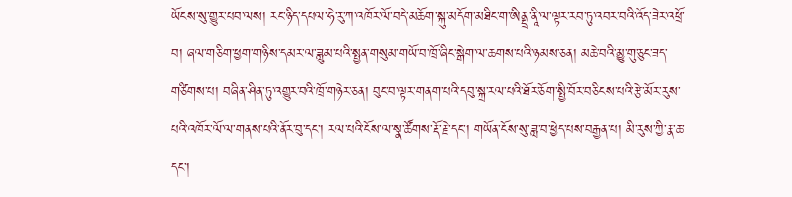ཡོངས་སུ་གྱུར་པབ་ལས། རང་ཉིད་དཔལ་ཧེ་རུ་ཀ་འཁོར་ལོ་བདེ་མཆོག་སྐུ་མདོག་མཐིང་ག་ཨིནྡྲ་ནཱི་ལ་ལྟར་རབ་ཏུ་འབར་བའི་འོད་ཟེར་འཕྲོ་བ། ཞལ་གཅིག་ཕྱག་གཉིས་དམར་ལ་ཟླུམ་པའི་སྤྱན་གསུམ་གཡོ་བ་ཁྲོ་ཞིང་སྒེག་ལ་ཆགས་པའི་ཉམས་ཅན། མཆེ་བའི་མྱུ་གུ་ཅུང་ཟད་གཙིགས་པ། བཞིན་ཤིན་ཏུ་འགྱུར་བའི་ཁྲོ་གཉེར་ཅན། བུང་བ་ལྟར་གནག་པའི་དབུ་སྐྲ་རལ་པའི་ཐོར་ཅོག་སྤྱི་བོར་བཅིངས་པའི་རྩེ་མོར་རུས་པའི་འཁོར་ལོ་ལ་གནས་པའི་ནོར་བུ་དང་། རལ་པའི་ངོས་ལ་སྣ་ཚོགས་རྡོ་རྗེ་དང་། གཡོན་ངོས་སུ་ཟླ་བ་ཕྱེད་པས་བརྒྱན་པ། མི་རུས་ཀྱི་རྣ་ཆ་དང་།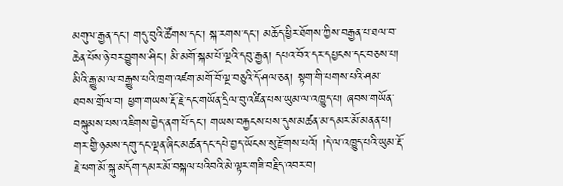མགུལ་རྒྱན་དང་། གདུ་བུའི་ཚོགས་དང་། སྐ་རགས་དང་། མཆོད་ཕྱིར་ཐོགས་ཀྱིས་བརྒྱན་པ་ཐལ་བ་ཆེན་པོས་ཉེ་བར་བྱུགས་ཤིང་། མི་མགོ་སྐམ་པོ་ལྔའི་དབུ་རྒྱན། དཔའ་བོའ་དར་དཔྱངས་དང་བཅས་པ། མིའི་རྒྱུ་མ་ལ་བརྒྱུས་པའི་ཁྲག་འཛག་མགོ་བོ་ལྔ་བཅུའི་དོ་ཤལ་ཅན། སྟག་གི་པགས་པའི་ཤམ་ཐབས་གྲོལ་བ། ཕྱག་གཡས་རྡོ་རྗེ་དང་གཡོན་དྲིལ་བུ་འཛིན་པས་ཡུམ་ལ་འཁྱུད་པ། ཞབས་གཡོན་བསྐུམས་པས་འཇིགས་བྱེད་ནག་པོ་དང་། གཡས་བརྐྱངས་པས་དུས་མཚན་མ་དམར་མོ་མནན་པ། གར་གྱི་ཉམས་དགུ་དང་ལྡན་ཞིང་མཚན་དང་དཔེ་བྱད་ཡོངས་སུ་རྫོགས་པའོ། །དེ་ལ་འཁྱུད་པའི་ཡུམ་རྡོ་རྗེ་ཕག་མོ་སྐུ་མདོག་དམར་མོ་བསྐལ་པའིབའི་མེ་ལྟར་གཟི་བརྗིད་འབར་བ།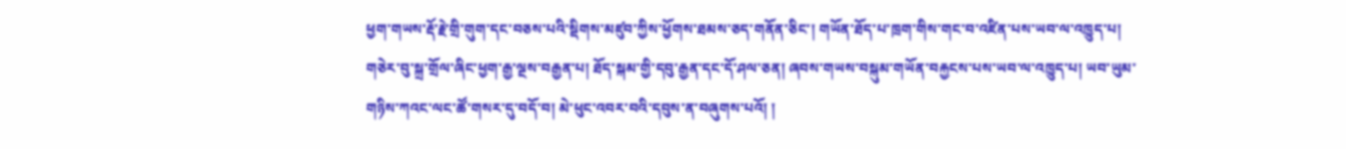ཕྱག་གཡས་རྡོ་རྗེ་གྲི་གུག་དང་བཅས་པའི་སྡིགས་མཛུབ་ཀྱིས་ཕྱོགས་ཐམས་ཅད་གནོན་ཅིང་། གཡོན་ཐོད་པ་ཁྲག་གིས་གང་བ་འཛིན་པས་ཡབ་ལ་འཁྱུད་པ། གཅེར་བུ་སྐྲ་གྲོལ་ཞིང་ཕྱག་རྒྱ་ལྔས་བརྒྱན་པ། ཐོད་སྐམ་གྱི་དབུ་རྒྱན་དང་དོ་ཤལ་ཅན། ཞབས་གཡས་བསྐུམ་གཡོན་བརྐྱངས་པས་ཡབ་ལ་འཁྱུད་པ། ཡབ་ཡུམ་གཉིས་ཀའང་ལང་ཚོ་གསར་དུ་བདོ་བ། མེ་ཕུང་འབར་བའི་དབུས་ན་བཞུགས་པའོ། །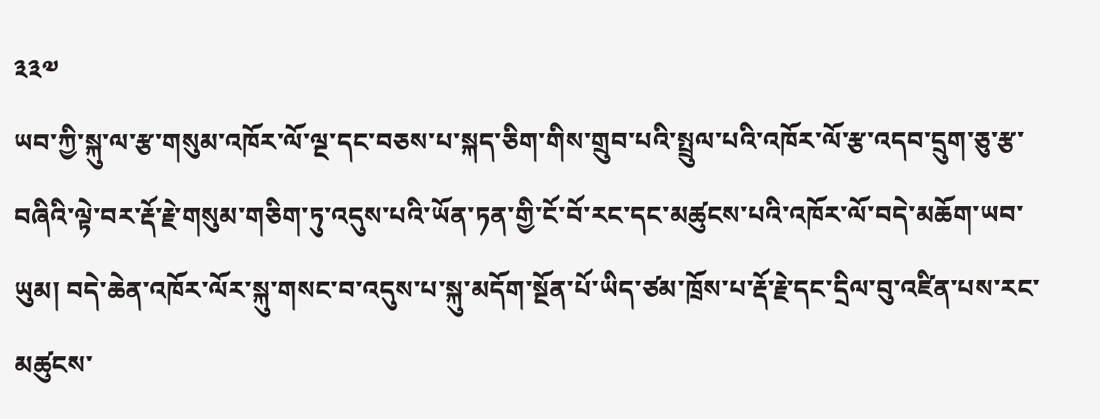༣༣༧
ཡབ་ཀྱི་སྐུ་ལ་རྩ་གསུམ་འཁོར་ལོ་ལྔ་དང་བཅས་པ་སྐད་ཅིག་གིས་གྲུབ་པའི་སྤྲུལ་པའི་འཁོར་ལོ་རྩ་འདབ་དྲུག་ཅུ་རྩ་བཞིའི་ལྟེ་བར་རྡོ་རྗེ་གསུམ་གཅིག་ཏུ་འདུས་པའི་ཡོན་ཏན་གྱི་ངོ་བོ་རང་དང་མཚུངས་པའི་འཁོར་ལོ་བདེ་མཆོག་ཡབ་ཡུམ། བདེ་ཆེན་འཁོར་ལོར་སྐུ་གསང་བ་འདུས་པ་སྐུ་མདོག་སྔོན་པོ་ཡིད་ཙམ་ཁྲོས་པ་རྡོ་རྗེ་དང་དྲིལ་བུ་འཛིན་པས་རང་མཚུངས་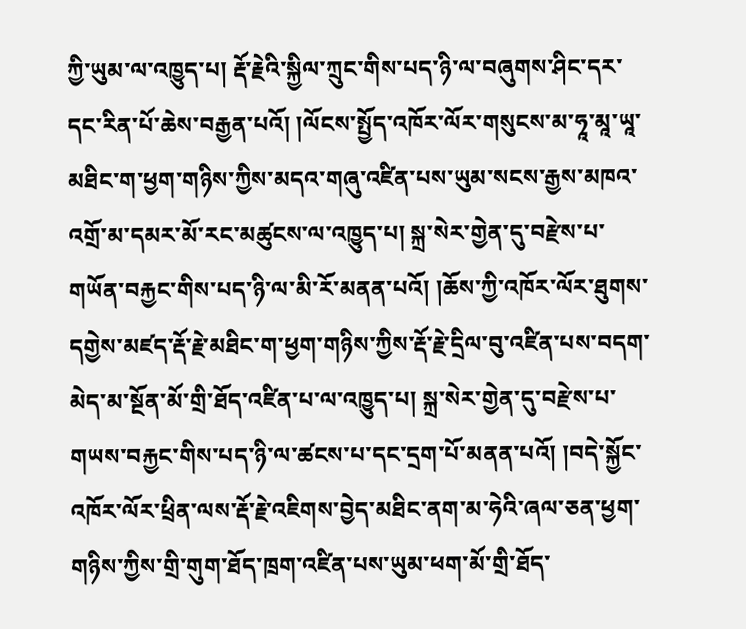ཀྱི་ཡུམ་ལ་འཁྱུད་པ། རྡོ་རྗེའི་སྐྱིལ་ཀྲུང་གིས་པད་ཉི་ལ་བཞུགས་ཤིང་དར་དང་རིན་པོ་ཆེས་བརྒྱན་པའོ། །ལོངས་སྤྱོད་འཁོར་ལོར་གསུངས་མ་ཧཱ་མཱ་ཡཱ་མཐིང་ག་ཕྱག་གཉིས་ཀྱིས་མདའ་གཞུ་འཛིན་པས་ཡུམ་སངས་རྒྱས་མཁའ་འགྲོ་མ་དམར་མོ་རང་མཚུངས་ལ་འཁྱུད་པ། སྐྲ་སེར་གྱེན་དུ་བརྫེས་པ་གཡོན་བརྐྱང་གིས་པད་ཉི་ལ་མི་རོ་མནན་པའོ། །ཆོས་ཀྱི་འཁོར་ལོར་ཐུགས་དགྱེས་མཛད་རྡོ་རྗེ་མཐིང་ག་ཕྱག་གཉིས་ཀྱིས་རྡོ་རྗེ་དྲིལ་བུ་འཛིན་པས་བདག་མེད་མ་སྔོན་མོ་གྲི་ཐོད་འཛིན་པ་ལ་འཁྱུད་པ། སྐྲ་སེར་གྱེན་དུ་བརྫེས་པ་གཡས་བརྐྱང་གིས་པད་ཉི་ལ་ཚངས་པ་དང་དྲག་པོ་མནན་པའོ། །བདེ་སྐྱོང་འཁོར་ལོར་ཕྲིན་ལས་རྡོ་རྗེ་འཇིགས་བྱེད་མཐིང་ནག་མ་ཧེའི་ཞལ་ཅན་ཕྱག་གཉིས་ཀྱིས་གྲི་གུག་ཐོད་ཁྲག་འཛིན་པས་ཡུམ་ཕག་མོ་གྲི་ཐོད་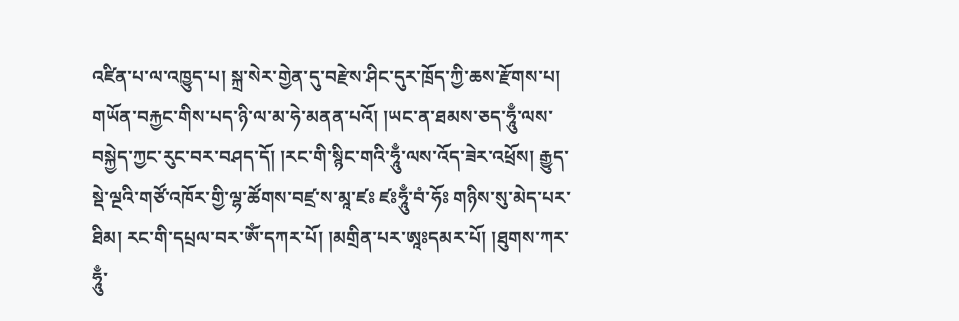འཛིན་པ་ལ་འཁྱུད་པ། སྐྲ་སེར་གྱེན་དུ་བརྫེས་ཤིང་དུར་ཁྲོད་ཀྱི་ཆས་རྫོགས་པ། གཡོན་བརྐྱང་གིས་པད་ཉི་ལ་མ་ཧེ་མནན་པའོ། །ཡང་ན་ཐམས་ཅད་ཧཱུྃ་ལས་བསྐྱེད་ཀྱང་རུང་བར་བཤད་དོ། །རང་གི་སྙིང་གའི་ཧཱུྃ་ལས་འོད་ཟེར་འཕྲོས། རྒྱུད་སྡེ་ལྔའི་གཙོ་འཁོར་གྱི་ལྷ་ཚོགས་བཛྲ་ས་མཱ་ཛཿ ཛཿཧཱུྃ་བཾ་ཧོཿ གཉིས་སུ་མེད་པར་ཐིམ། རང་གི་དཔྲལ་བར་ༀ་དཀར་པོ། །མགྲིན་པར་ཨཱཿདམར་པོ། །ཐུགས་ཀར་ཧཱུྃ་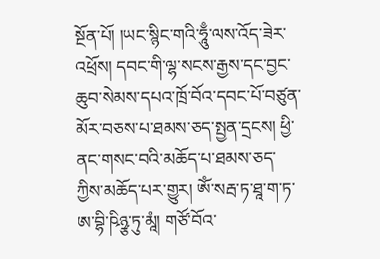སྔོན་པོ། །ཡང་སྙིང་གའི་ཧཱུྃ་ལས་འོད་ཟེར་འཕྲོས། དབང་གི་ལྷ་སངས་རྒྱས་དང་བྱང་ཆུབ་སེམས་དཔའ་ཁྲོ་བོའ་དབང་པོ་བཙུན་མོར་བཅས་པ་ཐམས་ཅད་སྤྱན་དྲངས། ཕྱི་ནང་གསང་བའི་མཆོད་པ་ཐམས་ཅད་ཀྱིས་མཆོད་པར་གྱུར། ༀ་སརྦ་ཏ་ཐཱ་ག་ཏ་ཨ་བྷི་ཥིཉྩ་ཏུ་མཱཾ། གཙོ་བོའ་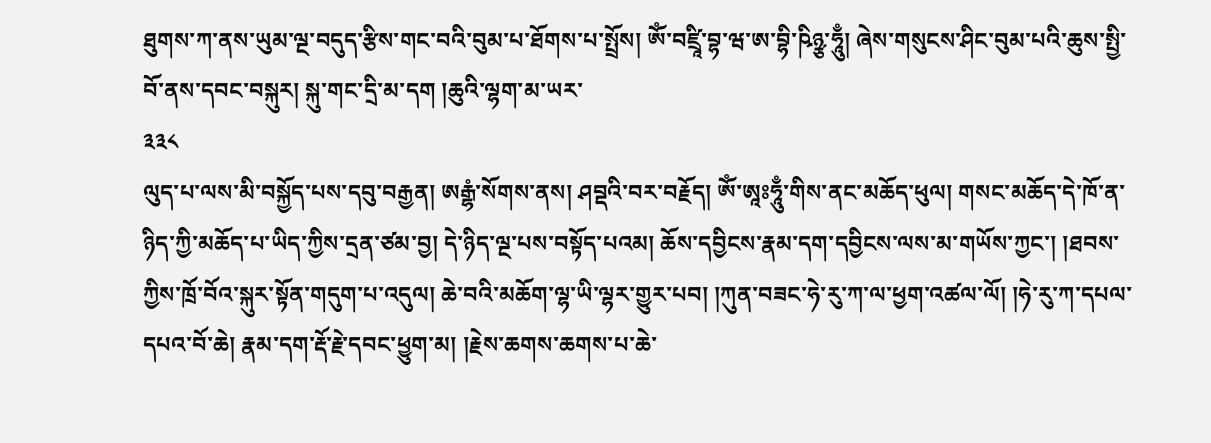ཐུགས་ཀ་ནས་ཡུམ་ལྔ་བདུད་རྩིས་གང་བའི་བུམ་པ་ཐོགས་པ་སྤྲོས། ༀ་བཛྲཱི་བྷ་ཝ་ཨ་བྷི་ཥིཉྩ་ཧཱུྃ། ཞེས་གསུངས་ཤིང་བུམ་པའི་ཆུས་སྤྱི་བོ་ནས་དབང་བསྐུར། སྐུ་གང་དྲི་མ་དག །ཆུའི་ལྷག་མ་ཡར་
༣༣༨
ལུད་པ་ལས་མི་བསྐྱོད་པས་དབུ་བརྒྱན། ཨརྒྷཾ་སོགས་ནས། ཤབྡའི་བར་བརྗོད། ༀ་ཨཱཿཧཱུྃ་གིས་ནང་མཆོད་ཕུལ། གསང་མཆོད་དེ་ཁོ་ན་ཉིད་ཀྱི་མཆོད་པ་ཡིད་ཀྱིས་དྲན་ཙམ་བྱ། དེ་ཉིད་ལྔ་པས་བསྟོད་པའམ། ཆོས་དབྱིངས་རྣམ་དག་དབྱིངས་ལས་མ་གཡོས་ཀྱང་། །ཐབས་ཀྱིས་ཁྲོ་བོའ་སྐུར་སྟོན་གདུག་པ་འདུལ། ཆེ་བའི་མཆོག་ལྷ་ཡི་ལྷར་གྱུར་པབ། །ཀུན་བཟང་ཧེ་རུ་ཀ་ལ་ཕྱག་འཚལ་ལོ། །ཧེ་རུ་ཀ་དཔལ་དཔའ་བོ་ཆེ། རྣམ་དག་རྡོ་རྗེ་དབང་ཕྱུག་མ། །རྗེས་ཆགས་ཆགས་པ་ཆེ་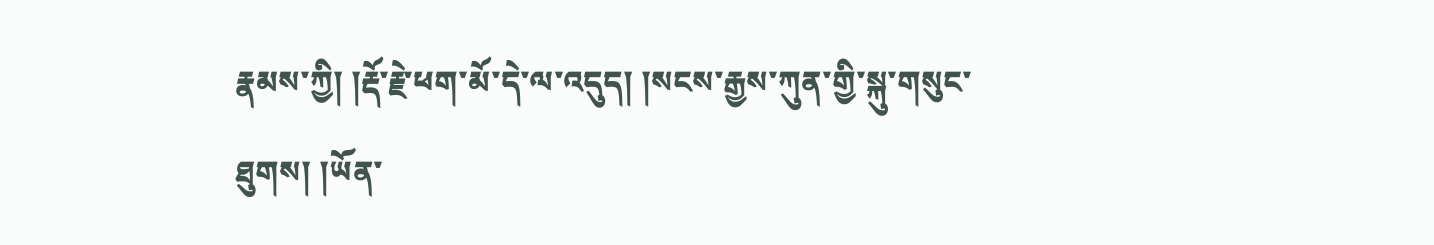རྣམས་ཀྱི། །རྡོ་རྗེ་ཕག་མོ་དེ་ལ་འདུད། །སངས་རྒྱས་ཀུན་གྱི་སྐུ་གསུང་ཐུགས། །ཡོན་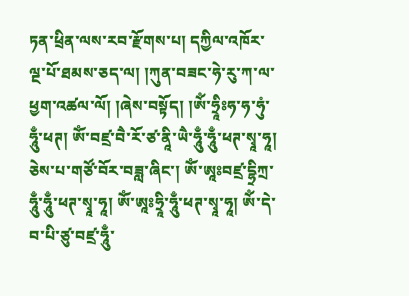ཏན་ཕྲིན་ལས་རབ་རྫོགས་པ། དཀྱིལ་འཁོར་ལྔ་པོ་ཐམས་ཅད་ལ། །ཀུན་བཟང་ཧེ་རུ་ཀ་ལ་ཕྱག་འཚལ་ལོ། །ཞེས་བསྟོད། །ༀ་ཧྲཱིཿཧ་ཧ་ཧུཾ་ཧཱུྃ་ཕཊ། ༀ་བཛྲ་བཻ་རོ་ཙ་ནཱི་ཡཻ་ཧཱུྃ་ཧཱུྃ་ཕཊ་སྭཱ་ཧཱ། ཅེས་པ་གཙོ་བོར་བཟླ་ཞིང་། ༀ་ཨཱཿབཛྲ་དྷྲིཀྲ་ཧཱུྃ་ཧཱུྃ་ཕཊ་སྭཱ་ཧཱ། ༀ་ཨཱཿཧྲཱི་ཧཱུྃ་ཕཊ་སྭཱ་ཧཱ། ༀ་དེ་བ་པི་ཙུ་བཛྲ་ཧཱུྃ་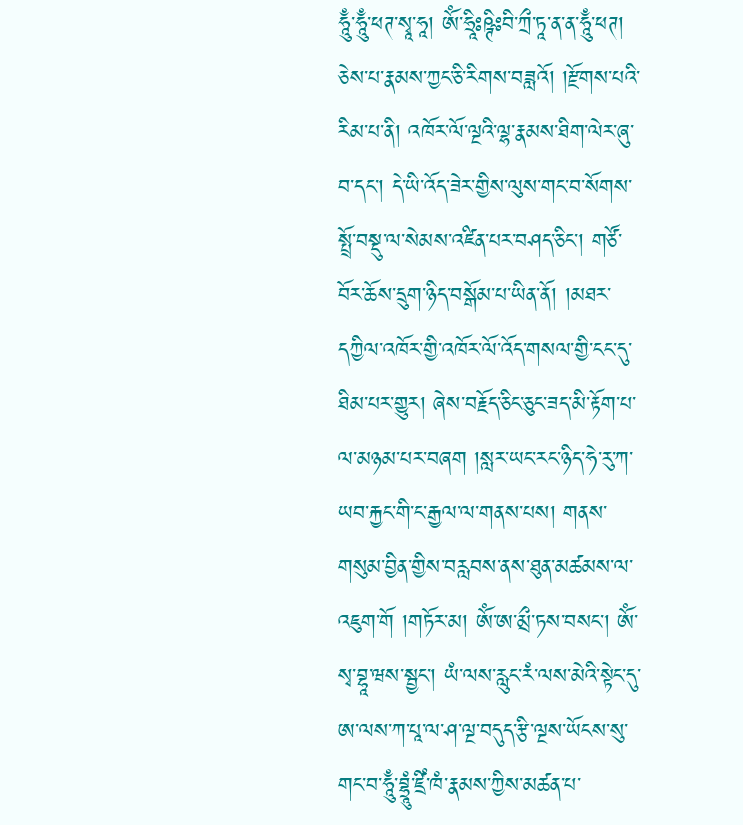ཧཱུྃ་ཧཱུྃ་ཕཊ་སྭཱ་ཧཱ། ༀ་ཧྲཱིཿཥྚིཿབི་ཀྲྀ་ཏཱ་ན་ན་ཧཱུྃ་ཕཊ། ཅེས་པ་རྣམས་ཀྱང་ཅི་རིགས་བཟླའོ། །རྫོགས་པའི་རིམ་པ་ནི། འཁོར་ལོ་ལྔའི་ལྷ་རྣམས་ཐིག་ལེར་ཞུ་བ་དང་། དེ་ཡི་འོད་ཟེར་གྱིས་ལུས་གང་བ་སོགས་སྤྲོ་བསྡུ་ལ་སེམས་འཛིན་པར་བཤད་ཅིང་། གཙོ་བོར་ཆོས་དྲུག་ཉིད་བསྒོམ་པ་ཡིན་ནོ། །མཐར་དཀྱིལ་འཁོར་གྱི་འཁོར་ལོ་འོད་གསལ་གྱི་ངང་དུ་ཐིམ་པར་གྱུར། ཞེས་བརྗོད་ཅིང་ཅུང་ཟད་མི་རྟོག་པ་ལ་མཉམ་པར་བཞག །སླར་ཡང་རང་ཉིད་ཧེ་རུ་ཀ་ཡབ་རྐྱང་གི་ང་རྒྱལ་ལ་གནས་པས། གནས་གསུམ་བྱིན་གྱིས་བརླབས་ནས་ཐུན་མཚམས་ལ་འཇུག་གོ །གཏོར་མ། ༀ་ཨ་མྲྀ་ཏས་བསང་། ༀ་སྭ་བྷཱ་ཝས་སྦྱང་། ཡཾ་ལས་རླུང་རཾ་ལས་མེའི་སྟེང་དུ་ཨ་ལས་ཀ་པཱ་ལ་ཤ་ལྔ་བདུད་རྩི་ལྔས་ཡོངས་སུ་གང་བ་ཧཱུྃ་བྷྲཱུཾ་ཛྲིཾ་ཁཾ་རྣམས་ཀྱིས་མཚན་པ་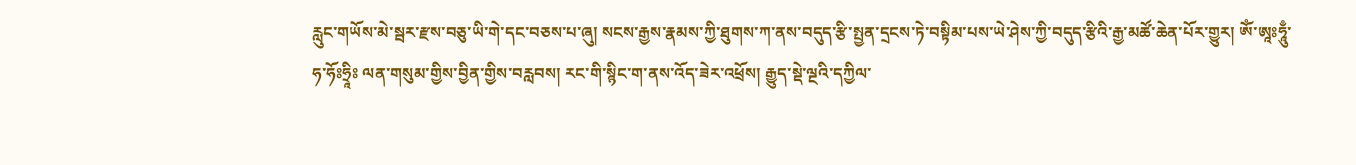རླུང་གཡོས་མེ་སྦར་རྫས་བཅུ་ཡི་གེ་དང་བཅས་པ་ཞུ། སངས་རྒྱས་རྣམས་ཀྱི་ཐུགས་ཀ་ནས་བདུད་རྩི་སྤྱན་དྲངས་ཏེ་བསྟིམ་པས་ཡེ་ཤེས་ཀྱི་བདུད་རྩིའི་རྒྱ་མཚོ་ཆེན་པོར་གྱུར། ༀ་ཨཱཿཧཱུྃ་ཧ་ཧོཿཧྲཱིཿ ལན་གསུམ་གྱིས་བྱིན་གྱིས་བརླབས། རང་གི་སྙིང་ག་ནས་འོད་ཟེར་འཕྲོས། རྒྱུད་སྡེ་ལྔའི་དཀྱིལ་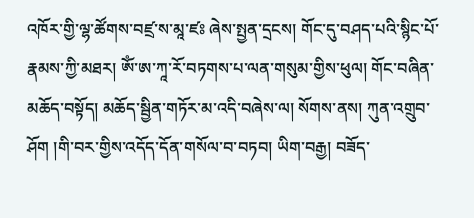འཁོར་གྱི་ལྷ་ཚོགས་བཛྲ་ས་མཱ་ཛཿ ཞེས་སྤྱན་དྲངས། གོང་དུ་བཤད་པའི་སྙིང་པོ་རྣམས་ཀྱི་མཐར། ༀ་ཨ་ཀཱ་རོ་བཏགས་པ་ལན་གསུམ་གྱིས་ཕུལ། གོང་བཞིན་མཆོད་བསྟོད། མཆོད་སྦྱིན་གཏོར་མ་འདི་བཞེས་ལ། སོགས་ནས། ཀུན་འགྲུབ་ཤོག །གི་བར་གྱིས་འདོད་དོན་གསོལ་བ་བཏབ། ཡིག་བརྒྱ། བཟོད་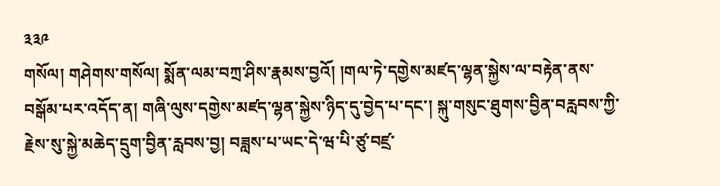༣༣༩
གསོལ། གཤེགས་གསོལ། སྨོན་ལམ་བཀྲ་ཤིས་རྣམས་བྱའོ། །གལ་ཏེ་དགྱེས་མཛད་ལྷན་སྐྱེས་ལ་བརྟེན་ནས་བསྒོམ་པར་འདོད་ན། གཞི་ལུས་དགྱེས་མཛད་ལྷན་སྐྱེས་ཉིད་དུ་བྱེད་པ་དང་། སྐུ་གསུང་ཐུགས་བྱིན་བརླབས་ཀྱི་རྗེས་སུ་སྐྱེ་མཆེད་དྲུག་བྱིན་རླབས་བྱ། བཟླས་པ་ཡང་དེ་ཝ་པི་ཙུ་བཛྲ་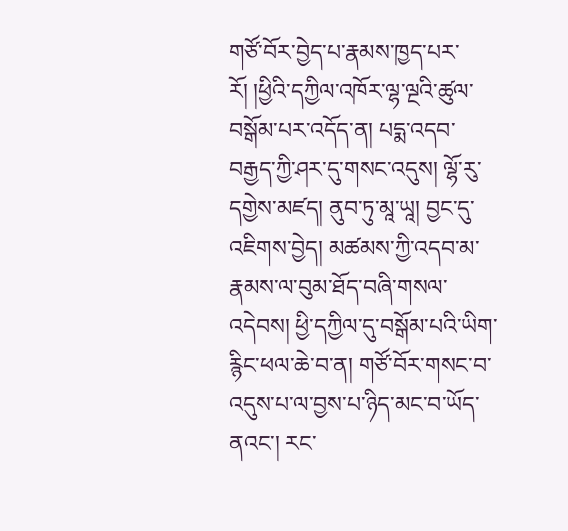གཙོ་བོར་བྱེད་པ་རྣམས་ཁྱད་པར་རོ། །ཕྱིའི་དཀྱིལ་འཁོར་ལྷ་ལྔའི་ཚུལ་བསྒོམ་པར་འདོད་ན། པདྨ་འདབ་བརྒྱད་ཀྱི་ཤར་དུ་གསང་འདུས། ལྷོ་རུ་དགྱེས་མཛད། ནུབ་ཏུ་མཱ་ཡཱ། བྱང་དུ་འཇིགས་བྱེད། མཚམས་ཀྱི་འདབ་མ་རྣམས་ལ་བུམ་ཐོད་བཞི་གསལ་འདེབས། ཕྱི་དཀྱིལ་དུ་བསྒོམ་པའི་ཡིག་རྙིང་ཕལ་ཆེ་བ་ན། གཙོ་བོར་གསང་བ་འདུས་པ་ལ་བྱས་པ་ཉིད་མང་བ་ཡོད་ནའང་། རང་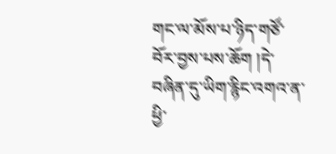གང་ལ་མོས་པ་ཉིད་གཙོ་བོར་བྱས་པས་ཆོག །དེ་བཞིན་དུ་ཡིག་རྙིང་འགའ་ན་ཕྱི་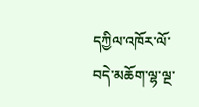དཀྱིལ་འཁོར་ལོ་བདེ་མཆོག་ལྷ་ལྔ་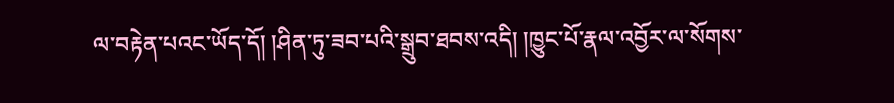ལ་བརྟེན་པའང་ཡོད་དོ། །ཤིན་ཏུ་ཟབ་པའི་སྒྲུབ་ཐབས་འདི། །ཁྱུང་པོ་རྣལ་འབྱོར་ལ་སོགས་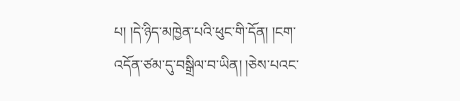པ། །དེ་ཉིད་མཁྱེན་པའི་ཕུང་གི་དོན། །ངག་འདོན་ཙམ་དུ་བསྒྲིལ་བ་ཡིན། །ཅེས་པའང་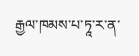རྒྱལ་ཁམས་པ་ཏཱ་ར་ན་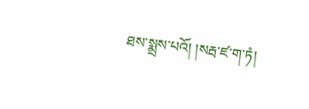ཐས་སྨྲས་པའོ། །སརྦ་ཛ་ག་ཏཾ།